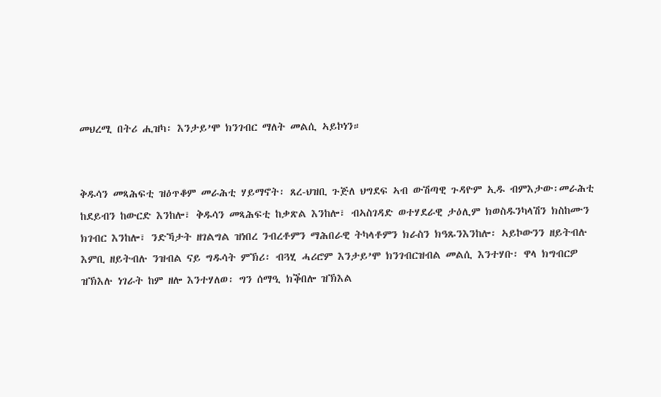መህረሚ በትሪ ሒዝካ፡ እንታይ’ሞ ክንገብር ማለት መልሲ ኣይኮነን።


ቅዱሳን መጻሕፍቲ ዝዕጥቆም መራሕቲ ሃይማኖት፡ ጸረ-ህዝቢ ጉጅለ ህግደፍ ኣብ ውሽጣዊ ጉዳዮም ኢዱ ብምእታው፡መራሕቲ ከደይብን ከውርድ እንከሎ፣ ቅዱሳን መጻሕፍቲ ከቃጽል እንከሎ፣ ብኣስገዳድ ወተሃደራዊ ታዕሊም ክወስዱንካላሽን ክስከሙን ክገብር እንከሎ፣ ንድኻታት ዘገልግል ዝነበረ ንብረቶምን ማሕበራዊ ትካላቶምን ክራስን ክዓጹንእንከሎ፡ ኣይኮውንን ዘይትብሉ እምቢ ዘይትብሉ ንዝብል ናይ ግዱሳት ምኽሪ፡ ብጓሂ ሓሪሮም እንታይ’ሞ ክንገብርዝብል መልሲ እንተሃቡ፡ ዋላ ክግብርዎ ዝኽእሉ ነገራት ከም ዘሎ እንተሃለወ፡ ግን ሰማዒ ክቕበሎ ዝኽእል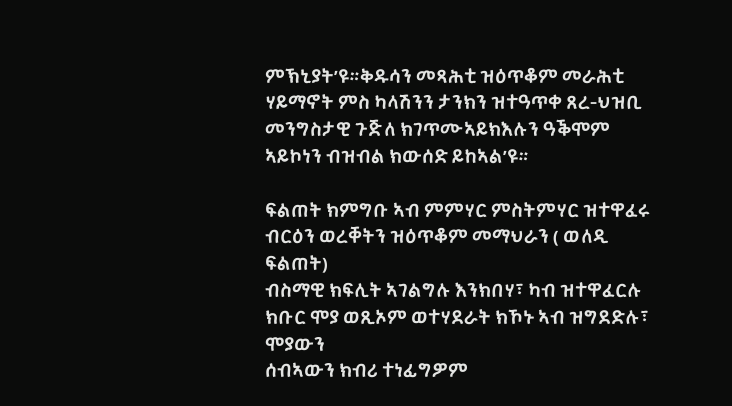ምኽኒያት’ዩ።ቅዱሳን መጻሕቲ ዝዕጥቆም መራሕቲ ሃይማኖት ምስ ካላሽንን ታንክን ዝተዓጥቀ ጸረ-ህዝቢ መንግስታዊ ጉጅለ ክገጥሙኣይክእሉን ዓቕሞም ኣይኮነን ብዝብል ክውሰድ ይከኣል’ዩ።

ፍልጠት ክምግቡ ኣብ ምምሃር ምስትምሃር ዝተዋፈሩ ብርዕን ወረቐትን ዝዕጥቆም መማህራን ( ወለዲ ፍልጠት)
ብስማዊ ክፍሊት ኣገልግሉ እንክበሃ፣ ካብ ዝተዋፈርሉ ክቡር ሞያ ወጺኦም ወተሃደራት ክኾኑ ኣብ ዝግደድሉ፣ ሞያውን
ሰብኣውን ክብሪ ተነፊግዎም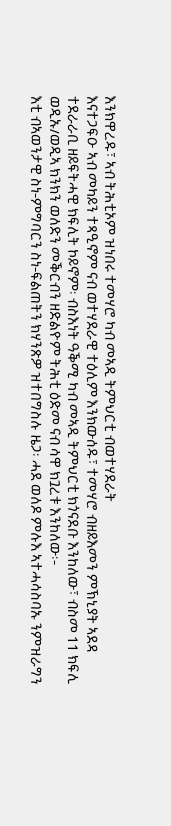እንክዋረዱ፣ ኣብ ትሕቲኦም ዝነበሩ ተመሃሮ ካብ መኣዲ ትምህርቲ ብወተሃደራት
እናተጋፍዑ ኣብ መካይን ተጻዒኖም ናብ ወተሃደራዊ ተዕሊም እንክውሰዱ፣ ተመሃሮ ብዘይእመን ምኽኒያት ኣደዳ
ተደራራቢ ዘይፍትሓዊ ክፍሊት ኮይኖም፡ ብስእነት ዓቕሚ ካብ መኣዲ ትምህርቲ ክጎናደቡ እንከለው፣ ብስመ 11 ክፍሊ
ወዲኡ/ወዲኣ ክንክን ወለድን መቕርብን ዘድልዮም ትሕቲ ዕድመ ናብ ሳዋ ክጓረቱ እንከለው፡-
እቲ ብኣወንታዊ ስነ-ምግባርን ስነ-ፍልጠትን ክሃንጽዎ ዝተበግስሉ ዜጋ፡ ሓደ ወለዶ ምሉእ ኣተሓሳስባኡ ንምዝራግን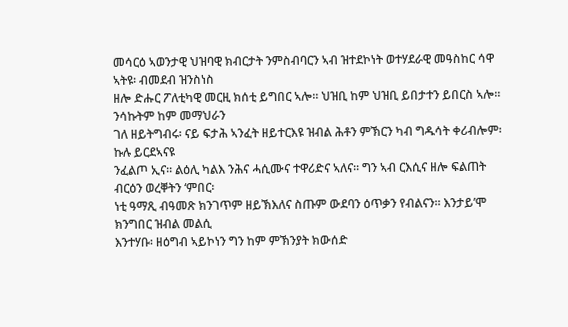መሳርዕ ኣወንታዊ ህዝባዊ ክብርታት ንምስብባርን ኣብ ዝተደኮነት ወተሃደራዊ መዓስከር ሳዋ ኣትዩ፡ ብመደብ ዝንስነስ
ዘሎ ድሑር ፖለቲካዊ መርዚ ክሰቲ ይግበር ኣሎ። ህዝቢ ከም ህዝቢ ይበታተን ይበርስ ኣሎ። ንሳኩትም ከም መማህራን
ገለ ዘይትግብሩ፡ ናይ ፍታሕ ኣንፈት ዘይተርእዩ ዝብል ሕቶን ምኽርን ካብ ግዱሳት ቀሪብሎም፡ ኩሉ ይርደኣናዩ
ንፈልጦ ኢና። ልዕሊ ካልእ ንሕና ሓሲሙና ተዋሪድና ኣለና። ግን ኣብ ርእሲና ዘሎ ፍልጠት ብርዕን ወረቐትን ‘ምበር፡
ነቲ ዓማጺ ብዓመጽ ክንገጥም ዘይኽእለና ስጡም ውደባን ዕጥቃን የብልናን። እንታይ’ሞ ክንግበር ዝብል መልሲ
እንተሃቡ፡ ዘዕግብ ኣይኮነን ግን ከም ምኽንያት ክውሰድ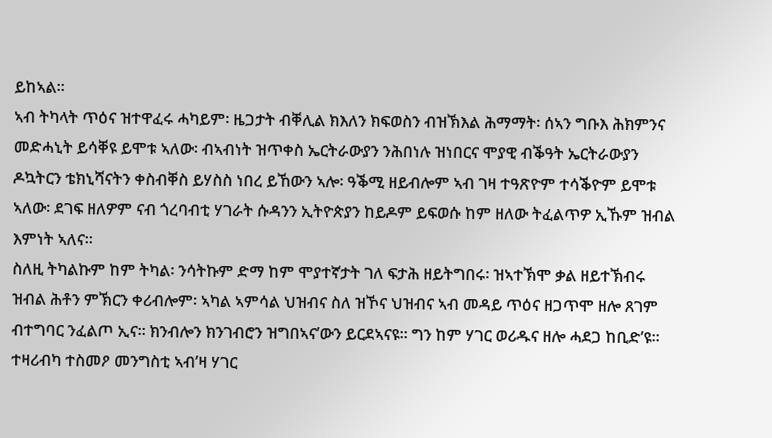ይከኣል።
ኣብ ትካላት ጥዕና ዝተዋፈሩ ሓካይም፡ ዜጋታት ብቐሊል ክእለን ክፍወስን ብዝኽእል ሕማማት፡ ሰኣን ግቡእ ሕክምንና
መድሓኒት ይሳቐዩ ይሞቱ ኣለው፡ ብኣብነት ዝጥቀስ ኤርትራውያን ንሕበነሉ ዝነበርና ሞያዊ ብቕዓት ኤርትራውያን
ዶኳትርን ቴክኒሻናትን ቀስብቐስ ይሃስስ ነበረ ይኸውን ኣሎ፡ ዓቕሚ ዘይብሎም ኣብ ገዛ ተዓጽዮም ተሳቕዮም ይሞቱ
ኣለው፡ ደገፍ ዘለዎም ናብ ጎረባብቲ ሃገራት ሱዳንን ኢትዮጵያን ከይዶም ይፍወሱ ከም ዘለው ትፈልጥዎ ኢኹም ዝብል
እምነት ኣለና።
ስለዚ ትካልኩም ከም ትካል፡ ንሳትኩም ድማ ከም ሞያተኛታት ገለ ፍታሕ ዘይትግበሩ፡ ዝኣተኽሞ ቃል ዘይተኽብሩ
ዝብል ሕቶን ምኽርን ቀሪብሎም፡ ኣካል ኣምሳል ህዝብና ስለ ዝኾና ህዝብና ኣብ መዳይ ጥዕና ዘጋጥሞ ዘሎ ጸገም
ብተግባር ንፈልጦ ኢና። ክንብሎን ክንገብሮን ዝግበኣና’ውን ይርደኣናዩ። ግን ከም ሃገር ወሪዱና ዘሎ ሓደጋ ከቢድ’ዩ።
ተዛሪብካ ተስመዖ መንግስቲ ኣብ’ዛ ሃገር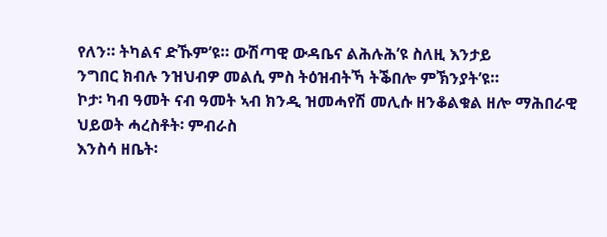የለን። ትካልና ድኹም’ዩ። ውሽጣዊ ውዳቤና ልሕሉሕ’ዩ ስለዚ እንታይ
ንግበር ክብሉ ንዝህብዎ መልሲ ምስ ትዕዝብትኻ ትቕበሎ ምኽንያት’ዩ።
ኮታ፡ ካብ ዓመት ናብ ዓመት ኣብ ክንዲ ዝመሓየሽ መሊሱ ዘንቆልቁል ዘሎ ማሕበራዊ ህይወት ሓረስቶት፡ ምብራስ
እንስሳ ዘቤት፡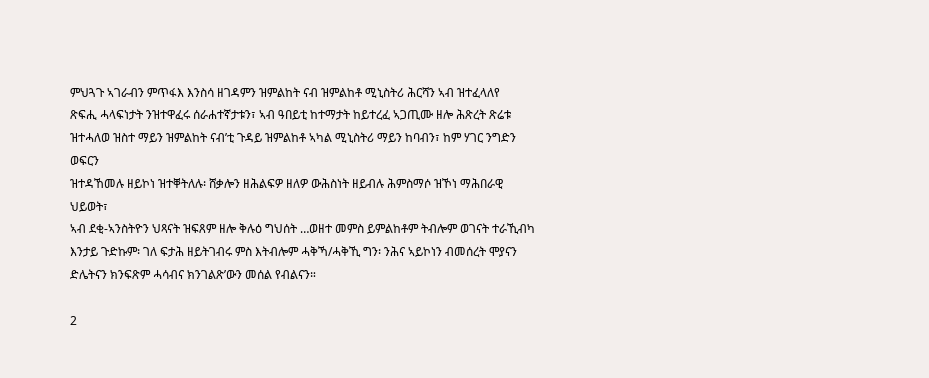ምህጓጉ ኣገራብን ምጥፋእ እንስሳ ዘገዳምን ዝምልከት ናብ ዝምልከቶ ሚኒስትሪ ሕርሻን ኣብ ዝተፈላለየ
ጽፍሒ ሓላፍነታት ንዝተዋፈሩ ሰራሐተኛታቱን፣ ኣብ ዓበይቲ ከተማታት ከይተረፈ ኣጋጢሙ ዘሎ ሕጽረት ጽሬቱ
ዝተሓለወ ዝስተ ማይን ዝምልከት ናብ’ቲ ጉዳይ ዝምልከቶ ኣካል ሚኒስትሪ ማይን ከባብን፣ ከም ሃገር ንግድን ወፍርን
ዝተዳኸመሉ ዘይኮነ ዝተቐትለሉ፡ ሸቃሎን ዘሕልፍዎ ዘለዎ ውሕስነት ዘይብሉ ሕምስማሶ ዝኾነ ማሕበራዊ ህይወት፣
ኣብ ደቂ-ኣንስትዮን ህጻናት ዝፍጸም ዘሎ ቅሉዕ ግህሰት …ወዘተ መምስ ይምልከቶም ትብሎም ወገናት ተራኺብካ
እንታይ ጉድኩም፡ ገለ ፍታሕ ዘይትገብሩ ምስ እትብሎም ሓቅኻ/ሓቅኺ ግን፡ ንሕና ኣይኮነን ብመሰረት ሞያናን
ድሌትናን ክንፍጽም ሓሳብና ክንገልጽ’ውን መሰል የብልናን።

2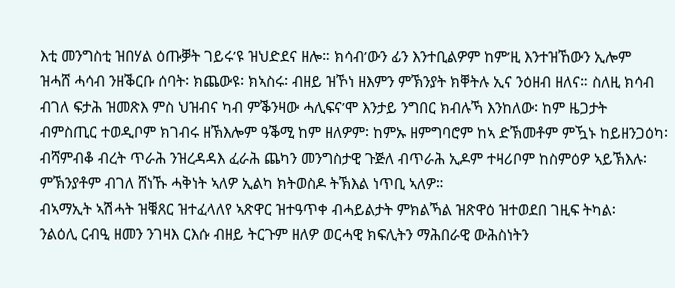እቲ መንግስቲ ዝበሃል ዕጡቓት ገይሩ’ዩ ዝህድደና ዘሎ። ክሳብ’ውን ፊን እንተቢልዎም ከም’ዚ እንተዝኸውን ኢሎም
ዝሓሸ ሓሳብ ንዘቕርቡ ሰባት፡ ክጨውዩ፡ ክኣስሩ፡ ብዘይ ዝኾነ ዘእምን ምኽንያት ክቐትሉ ኢና ንዕዘብ ዘለና። ስለዚ ክሳብ
ብገለ ፍታሕ ዝመጽእ ምስ ህዝብና ካብ ምቕንዛው ሓሊፍና’ሞ እንታይ ንግበር ክብሉኻ እንከለው፡ ከም ዜጋታት
ብምስጢር ተወዲቦም ክገብሩ ዘኽእሎም ዓቕሚ ከም ዘለዎም፡ ከምኡ ዘምግባሮም ከኣ ድኽመቶም ምዃኑ ከይዘንጋዕካ፡
ብሻምብቆ ብረት ጥራሕ ንዝረዳዳእ ፈራሕ ጨካን መንግስታዊ ጉጅለ ብጥራሕ ኢዶም ተዛሪቦም ከስምዕዎ ኣይኽእሉ፡
ምኽንያቶም ብገለ ሸነኹ ሓቅነት ኣለዎ ኢልካ ክትወስዶ ትኽእል ነጥቢ ኣለዎ።
ብኣማኢት ኣሽሓት ዝቑጸር ዝተፈላለየ ኣጽዋር ዝተዓጥቀ ብሓይልታት ምክልኻል ዝጽዋዕ ዝተወደበ ገዚፍ ትካል፡
ንልዕሊ ርብዒ ዘመን ንገዛእ ርእሱ ብዘይ ትርጉም ዘለዎ ወርሓዊ ክፍሊትን ማሕበራዊ ውሕስነትን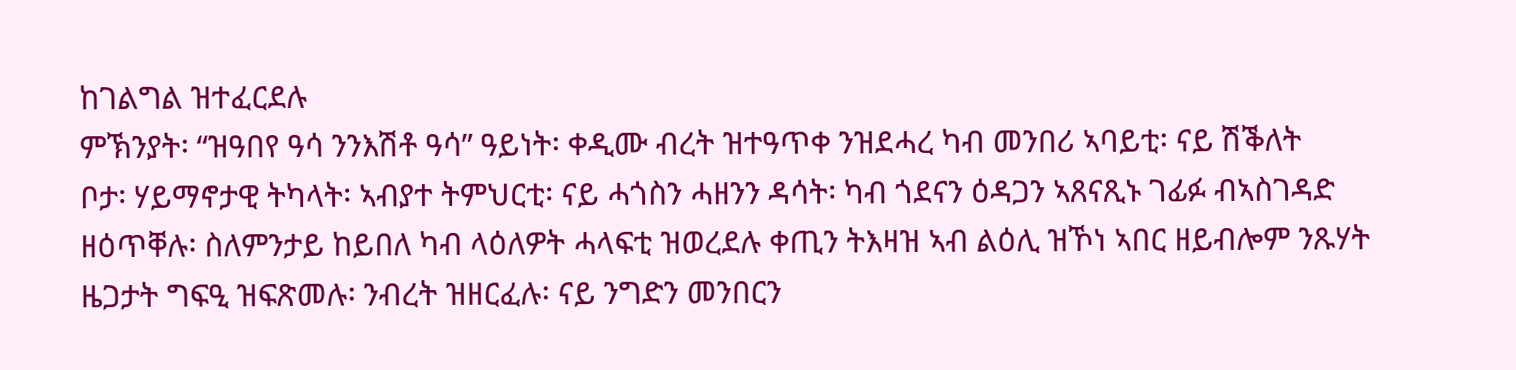ከገልግል ዝተፈርደሉ
ምኽንያት፡ “ዝዓበየ ዓሳ ንንእሽቶ ዓሳ” ዓይነት፡ ቀዲሙ ብረት ዝተዓጥቀ ንዝደሓረ ካብ መንበሪ ኣባይቲ፡ ናይ ሽቕለት
ቦታ፡ ሃይማኖታዊ ትካላት፡ ኣብያተ ትምህርቲ፡ ናይ ሓጎስን ሓዘንን ዳሳት፡ ካብ ጎደናን ዕዳጋን ኣጸናጺኑ ገፊፉ ብኣስገዳድ
ዘዕጥቐሉ፡ ስለምንታይ ከይበለ ካብ ላዕለዎት ሓላፍቲ ዝወረደሉ ቀጢን ትእዛዝ ኣብ ልዕሊ ዝኾነ ኣበር ዘይብሎም ንጹሃት
ዜጋታት ግፍዒ ዝፍጽመሉ፡ ንብረት ዝዘርፈሉ፡ ናይ ንግድን መንበርን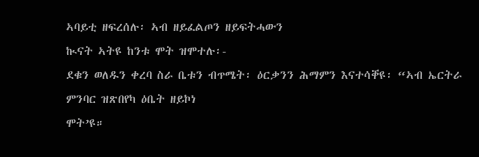ኣባይቲ ዘፍረሰሉ፡ ኣብ ዘይፈልጦን ዘይፍትሓውን
ኲናት ኣትዩ ከንቱ ሞት ዝሞተሉ፡-
ደቁን ወለዱን ቀረባ ስራ ቤቱን ብጥሜት፡ ዕርቃንን ሕማምን እናተሳቐዩ፡ “ኣብ ኤርትራ ምንባር ዝጽበየካ ዕቤት ዘይኮነ
ሞት’ዩ።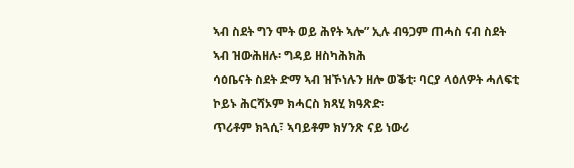ኣብ ስደት ግን ሞት ወይ ሕየት ኣሎ” ኢሉ ብዓጋም ጠሓስ ናብ ስደት ኣብ ዝውሕዘሉ፡ ግዳይ ዘስካሕክሕ
ሳዕቤናት ስደት ድማ ኣብ ዝኾነሉን ዘሎ ወቕቲ፡ ባርያ ላዕለዎት ሓለፍቲ ኮይኑ ሕርሻኦም ክሓርስ ክጻሂ ክዓጽድ፡
ጥሪቶም ክጓሲ፣ ኣባይቶም ክሃንጽ ናይ ነውሪ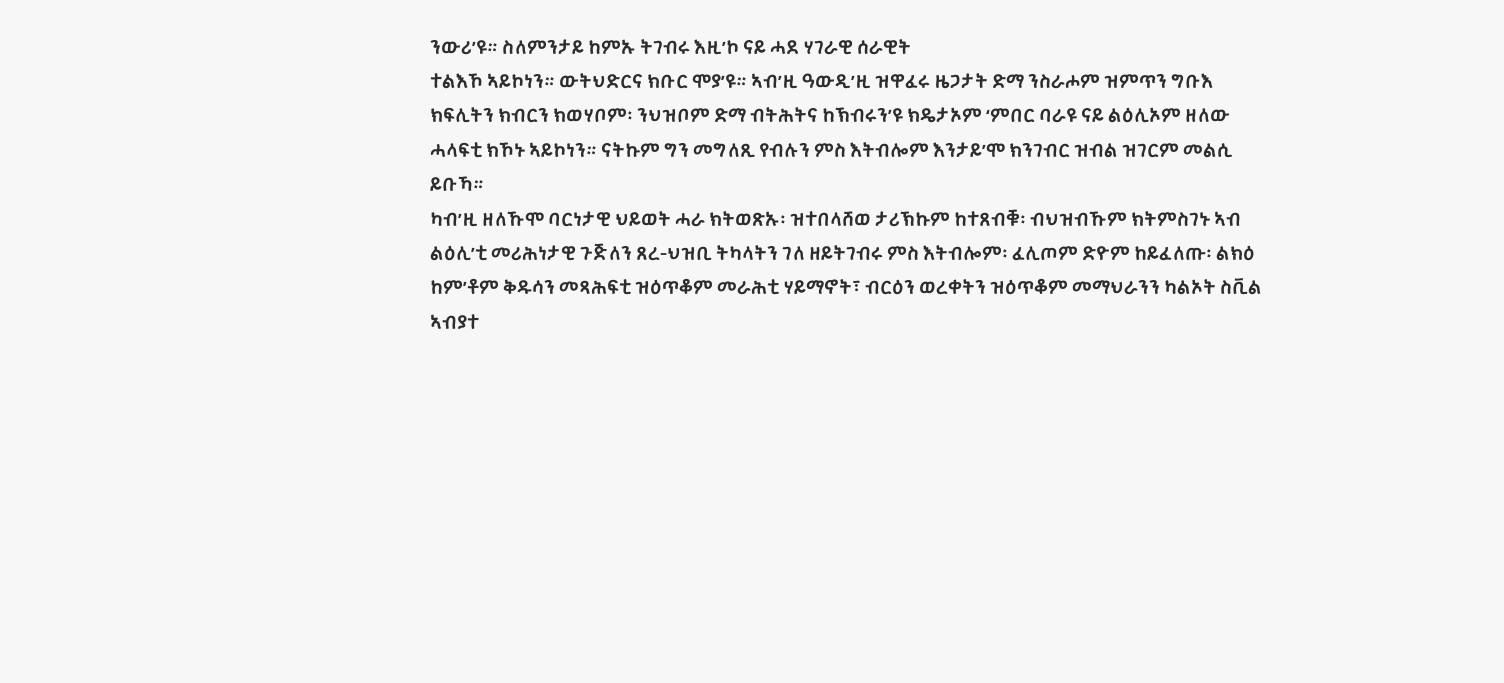ንውሪ’ዩ። ስለምንታይ ከምኡ ትገብሩ እዚ’ኮ ናይ ሓደ ሃገራዊ ሰራዊት
ተልእኾ ኣይኮነን። ውትህድርና ክቡር ሞያ’ዩ። ኣብ’ዚ ዓውዲ’ዚ ዝዋፈሩ ዜጋታት ድማ ንስራሖም ዝምጥን ግቡእ
ክፍሊትን ክብርን ክወሃቦም፡ ንህዝቦም ድማ ብትሕትና ከኽብሩን’ዩ ክዴታኦም ‘ምበር ባራዩ ናይ ልዕሊኦም ዘለው
ሓላፍቲ ክኾኑ ኣይኮነን። ናትኩም ግን መግለጺ የብሉን ምስ እትብሎም እንታይ’ሞ ክንገብር ዝብል ዝገርም መልሲ
ይቡኻ።
ካብ’ዚ ዘለኹሞ ባርነታዊ ህይወት ሓራ ክትወጽኡ፡ ዝተበላሸወ ታሪኽኩም ከተጸብቑ፡ ብህዝብኹም ክትምስገኑ ኣብ
ልዕሊ’ቲ መሪሕነታዊ ጉጅለን ጸረ-ህዝቢ ትካላትን ገለ ዘይትገብሩ ምስ እትብሎም፡ ፈሊጦም ድዮም ከይፈለጡ፡ ልክዕ
ከም’ቶም ቅዱሳን መጻሕፍቲ ዝዕጥቆም መራሕቲ ሃይማኖት፣ ብርዕን ወረቀትን ዝዕጥቆም መማህራንን ካልኦት ስቪል
ኣብያተ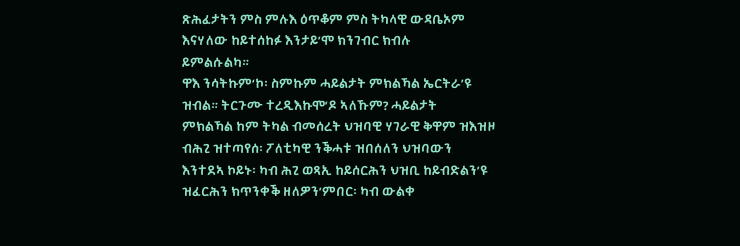ጽሕፈታትን ምስ ምሉእ ዕጥቆም ምስ ትካላዊ ውዳቤኦም እናሃለው ከይተሰከፉ እንታይ’ሞ ክንገብር ክብሉ
ይምልሱልካ።
ዋእ ንሳትኩም‘ኮ፡ ስምኩም ሓይልታት ምክልኻል ኤርትራ’ዩ ዝብል። ትርጉሙ ተረዲእኩሞ’ዶ ኣለኹም? ሓይልታት
ምክልኻል ከም ትካል ብመሰረት ህዝባዊ ሃገራዊ ቅዋም ዝእዝዞ ብሕጊ ዝተጣየሰ፡ ፖለቲካዊ ንቕሓቱ ዝበሰለን ህዝባውን
እንተደኣ ኮይኑ፡ ካብ ሕጊ ወጻኢ ከይሰርሕን ህዝቢ ከይብድልን’ዩ ዝፈርሕን ክጥንቀቕ ዘለዎን’ምበር፡ ካብ ውልቀ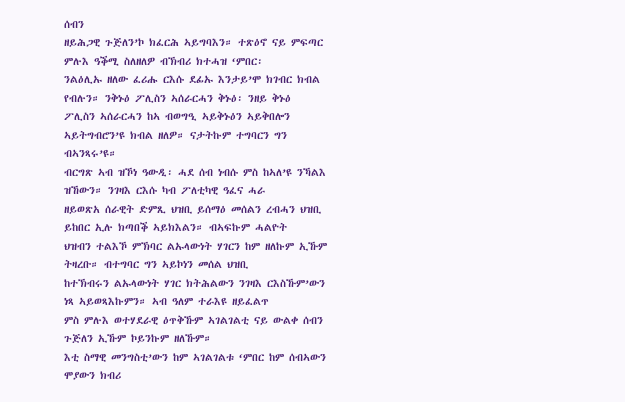ሰብን
ዘይሕጋዊ ጉጅለን’ኮ ክፈርሕ ኣይግባእን። ተጽዕኖ ናይ ምፍጣር ምሉእ ዓቕሚ ስለዘለዎ ብኽብሪ ክተሓዝ ‘ምበር፡
ንልዕሊኡ ዘለው ፈሪሑ ርእሱ ደፊኡ እንታይ’ሞ ክገብር ክብል የብሉን። ንቅኑዕ ፖሊስን ኣሰራርሓን ቅኑዕ፡ ንዘይ ቅኑዕ
ፖሊስን ኣሰራርሓን ከኣ ብወግዒ ኣይቅኑዕን ኣይቅበሎን ኣይትግብሮን’ዩ ክብል ዘለዎ። ናታትኩም ተግባርን ግን
ብኣንጻሩ’ዩ።
ብርግጽ ኣብ ዝኾነ ዓውዲ፡ ሓደ ሰብ ነብሱ ምስ ከኣለ’ዩ ንኻልእ ዝኸውን። ንገዛእ ርእሱ ካብ ፖለቲካዊ ዓፈና ሓራ
ዘይወጽአ ሰራዊት ድምጺ ህዝቢ ይሰማዕ መሰልን ረብሓን ህዝቢ ይከበር ኢሉ ክጣበቕ ኣይክእልን። ብኣፍኩም ሓልዮት
ህዝብን ተልእኾ ምኽባር ልኡላውነት ሃገርን ከም ዘለኩም ኢኹም ትዛረቡ። ብተግባር ግን ኣይኮነን መሰል ህዝቢ
ከተኽብሩን ልኡላውነት ሃገር ክትሕልውን ንገዛእ ርእስኹም’ውን ነጻ ኣይወጻእኩምን። ኣብ ዓለም ተራእዩ ዘይፈልጥ
ምስ ምሉእ ወተሃደራዊ ዕጥቅኹም ኣገልገልቲ ናይ ውልቀ ሰብን ጉጅለን ኢኹም ኮይንኩም ዘለኹም።
እቲ ስማዊ መንግስቲ’ውን ከም ኣገልገልቱ ‘ምበር ከም ሰብኣውን ሞያውን ክብሪ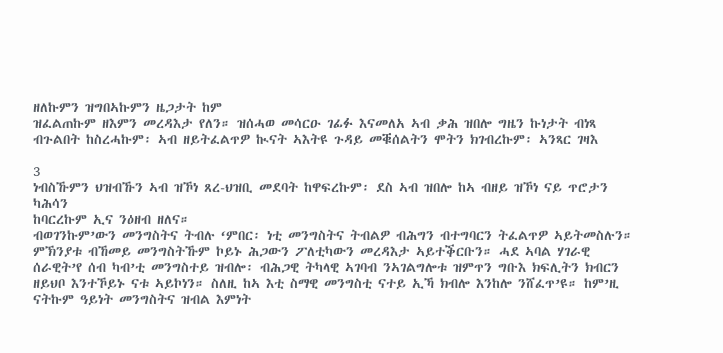ዘለኩምን ዝግበኣኩምን ዜጋታት ከም
ዝፈልጠኩም ዘእምን መረዳእታ የለን። ዝሰሓወ መሳርዑ ገፊፉ እናመለአ ኣብ ቃሕ ዝበሎ ግዜን ኩነታት ብነጻ
ብጉልበት ከስረሓኩም፡ ኣብ ዘይትፈልጥዎ ኲናት ኣእትዩ ጉዳይ መቑሰልትን ሞትን ክገብረኩም፡ ኣንጻር ገዛእ

3
ነብስኹምን ህዝብኹን ኣብ ዝኾነ ጸረ-ህዝቢ መደባት ከዋፍረኩም፡ ደስ ኣብ ዝበሎ ከኣ ብዘይ ዝኾነ ናይ ጥሮታን ካሕሳን
ከባርረኩም ኢና ንዕዘብ ዘለና።
ብወገንኩም’ውን መንግስትና ትብሉ ‘ምበር፡ ነቲ መንግስትና ትብልዎ ብሕግን ብተግባርን ትፈልጥዎ ኣይትመስሉን።
ምኽንያቱ ብኸመይ መንግስትኹም ኮይኑ ሕጋውን ፖለቲካውን መረዳእታ ኣይተቕርቡን። ሓደ ኣባል ሃገራዊ
ሰራዊት’የ ሰብ ካብ’ቲ መንግስተይ ዝብሎ፡ ብሕጋዊ ትካላዊ ኣገባብ ንኣገልግሎቱ ዝምጥን ግቡእ ክፍሊትን ክብርን
ዘይህቦ እንተኾይኑ ናቱ ኣይኮነን። ስለዚ ከኣ እቲ ስማዊ መንግስቲ ናተይ ኢኻ ክብሎ እንከሎ ንሸፈጥ’ዩ። ከም’ዚ
ናትኩም ዓይነት መንግስትና ዝብል እምነት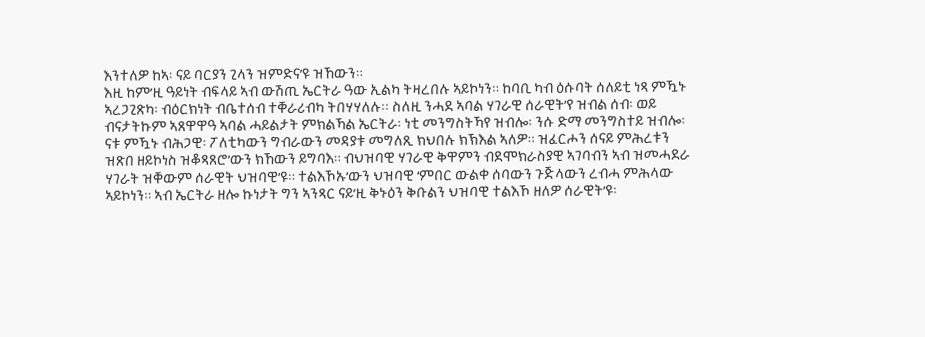እንተለዎ ከኣ፡ ናይ ባርያን ጊላን ዝምድና’ዩ ዝኸውን።
እዚ ከም’ዚ ዓይነት ብፍላይ ኣብ ውሽጢ ኤርትራ ዓው ኢልካ ትዛረበሉ ኣይኮነን። ከባቢ ካብ ዕሱባት ሰለይቲ ነጻ ምዃኑ
ኣረጋጊጽካ፡ ብዕርክነት ብቤተሰብ ተቐራሪብካ ትበሃሃለሉ፡፡ ስለዚ ንሓደ ኣባል ሃገራዊ ሰራዊት’የ ዝብል ሰብ፡ ወይ
ብናታትኩም ኣጸዋዋዓ ኣባል ሓይልታት ምክልኻል ኤርትራ፡ ነቲ መንግስትኻየ ዝብሎ፡ ንሱ ድማ መንግስተይ ዝብሎ፡
ናቱ ምዃኑ ብሕጋዊ፡ ፖለቲካውን ግብራውን መዳያቱ መግለጺ ክህበሉ ክኽእል ኣለዎ። ዝፈርሖን ሰናይ ምሕረቱን
ዝጽበ ዘይኮነስ ዝቆጻጸሮ’ውን ክኸውን ይግባእ። ብህዝባዊ ሃገራዊ ቅዋምን ብደሞክራስያዊ ኣገባብን ኣብ ዝመሓደራ
ሃገራት ዝቐውም ሰራዊት ህዝባዊ’ዩ። ተልእኾኡ’ውን ህዝባዊ ‘ምበር ውልቀ ሰባውን ጉጅላውን ረብሓ ምሕላው
ኣይኮነን። ኣብ ኤርትራ ዘሎ ኩነታት ግን ኣንጻር ናይ’ዚ ቅኑዕን ቅቡልን ህዝባዊ ተልእኾ ዘለዎ ሰራዊት’ዩ፡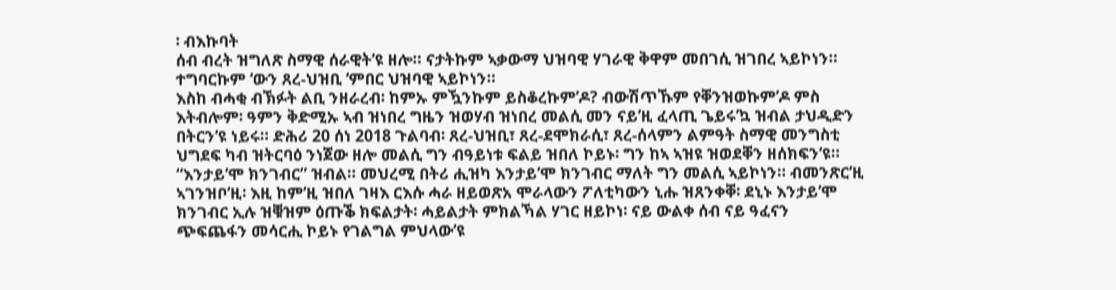፡ ብእኩባት
ሰብ ብረት ዝግለጽ ስማዊ ሰራዊት’ዩ ዘሎ። ናታትኩም ኣቃውማ ህዝባዊ ሃገራዊ ቅዋም መበገሲ ዝገበረ ኣይኮነን።
ተግባርኩም ‘ውን ጸረ-ህዝቢ ‘ምበር ህዝባዊ ኣይኮነን።
እስከ ብሓቂ ብኽፉት ልቢ ንዘራረብ፡ ከምኡ ምዃንኩም ይስቆረኩም’ዶ? ብውሽጥኹም የቐንዝወኩም’ዶ ምስ
እትብሎም፡ ዓምን ቅድሚኡ ኣብ ዝነበረ ግዜን ዝወሃብ ዝነበረ መልሲ መን ናይ’ዚ ፈላጢ ጌይሩ’ኳ ዝብል ታህዲድን
በትርን’ዩ ነይሩ። ድሕሪ 20 ሰነ 2018 ጉልባብ፡ ጸረ-ህዝቢ፣ ጸረ-ደሞክራሲ፣ ጸረ-ሰላምን ልምዓት ስማዊ መንግስቲ
ህግደፍ ካብ ዝትርባዕ ንነጀው ዘሎ መልሲ ግን ብዓይነቱ ፍልይ ዝበለ ኮይኑ፡ ግን ከኣ ኣዝዩ ዝወደቐን ዘሰክፍን’ዩ።
“እንታይ’ሞ ክንገብር” ዝብል። መህረሚ በትሪ ሒዝካ እንታይ’ሞ ክንገብር ማለት ግን መልሲ ኣይኮነን። ብመንጽር’ዚ
ኣገንዝቦ’ዚ፡ እዚ ከም’ዚ ዝበለ ገዛእ ርእሱ ሓራ ዘይወጽአ ሞራላውን ፖለቲካውን ኒሑ ዝጸንቀቐ፡ ደኒኑ እንታይ’ሞ
ክንገብር ኢሉ ዝቑዝም ዕጡቕ ክፍልታት፡ ሓይልታት ምክልኻል ሃገር ዘይኮነ፡ ናይ ውልቀ ሰብ ናይ ዓፈናን
ጭፍጨፋን መሳርሒ ኮይኑ የገልግል ምህላው’ዩ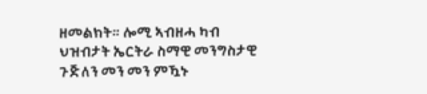ዘመልክት። ሎሚ ኣብዘሓ ካብ ህዝብታት ኤርትራ ስማዊ መንግስታዊ
ጉጅለን መን መን ምዃኑ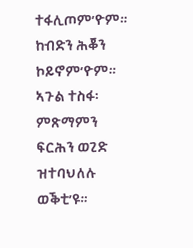ተፋሊጦም’ዮም። ከብድን ሕቖን ኮይኖም’ዮም። ኣጉል ተስፋ፡ ምጽማምን ፍርሕን ወጊድ
ዝተባህለሉ ወቕቲ’ዩ።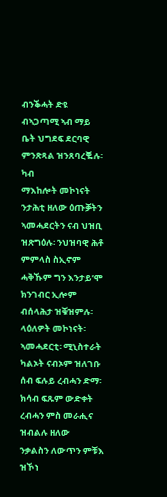ብንቕሓት ድዩ ብኣጋጣሚ ኣብ ማይ ቤት ህግደፍ ደርባዊ ምንጽጻል ዝንጸባረቘሉ፡ ካብ
ማእከሎት መኮነናት ንታሕቲ ዘለው ዕጡቓትን ኣመሓደርትን ናብ ህዝቢ ዝጽግዕሉ፡ ንህዝባዊ ሕቶ ምምላስ ስኢኖም
ሓቅኹም ግን እንታይ’ሞ ክንገብር ኢሎም ብሰላሕታ ዝቑዝምሉ፡ ላዕለዎት መኮነናት፡ ኣመሓደርቲ፡ ሚኒስተራት
ካልኦት ናብኦም ዝለገቡ ሰብ ፍሉይ ረብሓን ድማ፡ ክሳብ ፍጹም ውድቀት ረብሓን ምስ መራሒና ዝብልሉ ዘለው
ንቃልስን ለውጥን ምቹእ ዝኾነ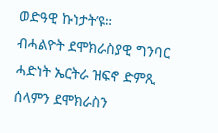ወድዓዊ ኩነታት’ዩ።
ብሓልዮት ደሞክራስያዊ ግንባር ሓድነት ኤርትራ ዝፍኖ ድምጺ ሰላምን ደሞክራስን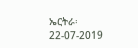ኤርትራ፡ 22-07-2019